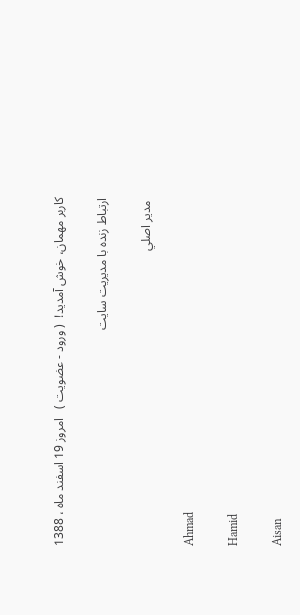کاربر مهمان، خوش آمديد!  ( ورود - عضويت )   امروز 19 اسفند ماه ، 1388

ارتباط زنده با مديريت سايت

 مدير اصلي

Ahmad

Hamid

Aisan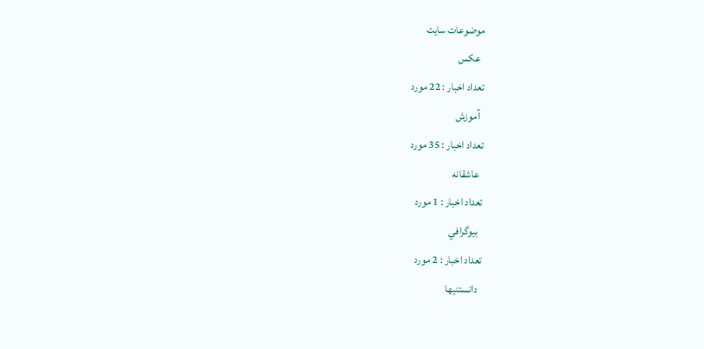موضوعات سایت
  عكس
تعداد اخبار : 22 مورد
  آموزش
تعداد اخبار : 35 مورد
  عاشقانه
تعداد اخبار : 1 مورد
  بيوگرافي
تعداد اخبار : 2 مورد
  دانستنيها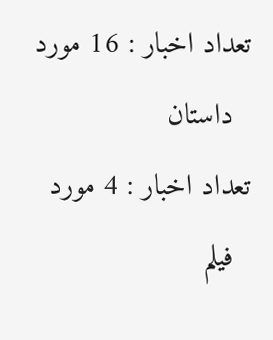تعداد اخبار : 16 مورد
  داستان
تعداد اخبار : 4 مورد
  فيلم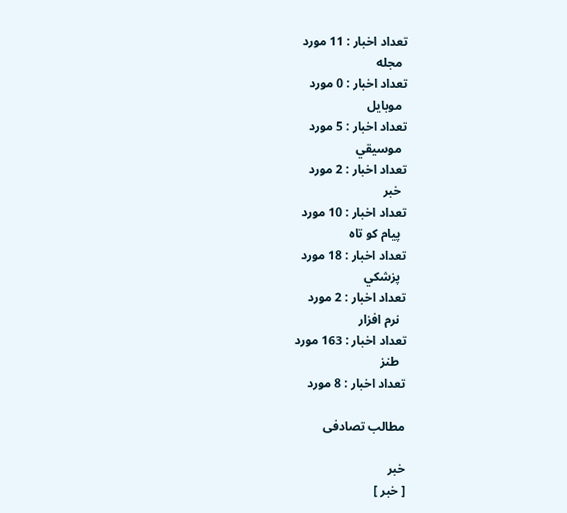تعداد اخبار : 11 مورد
  مجله
تعداد اخبار : 0 مورد
  موبايل
تعداد اخبار : 5 مورد
  موسيقي
تعداد اخبار : 2 مورد
  خبر
تعداد اخبار : 10 مورد
  پيام كو تاه
تعداد اخبار : 18 مورد
  پزشكي
تعداد اخبار : 2 مورد
  نرم افزار
تعداد اخبار : 163 مورد
  طنز
تعداد اخبار : 8 مورد

مطالب تصادفی

خبر
[ خبر ]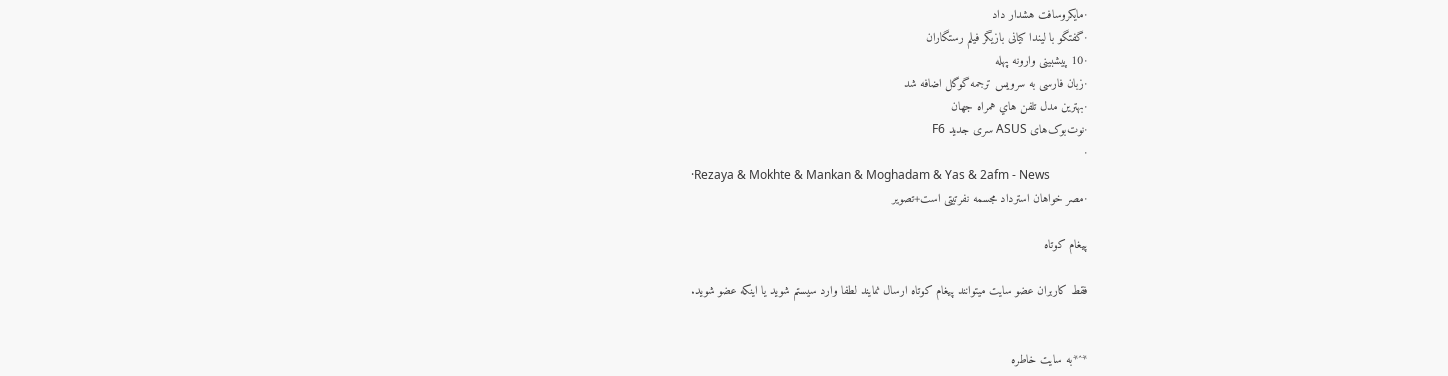·مايكروسافت هشدار داد
·گفتگو با لیندا کیانی بازیگر فیلم رستگاران
·10 پیشبینی وارونه پهله
·زبان فارسی به سرویس ترجمه گوگل اضافه شد
·بهترين مدل تلفن هاي همراه جهان
·نوت‌بوک‌های ASUS سری جدید F6
·
·Rezaya & Mokhte & Mankan & Moghadam & Yas & 2afm - News
·مصر خواهان استرداد مجسمه نفرتیتی است+تصویر

پیغام کوتاه

فقط کاربران عضو سايت ميتوانند پيغام کوتاه ارسال نمايند لطفا وارد سيستم شويد يا اينکه عضو شويد.


*^*به سايت خاطره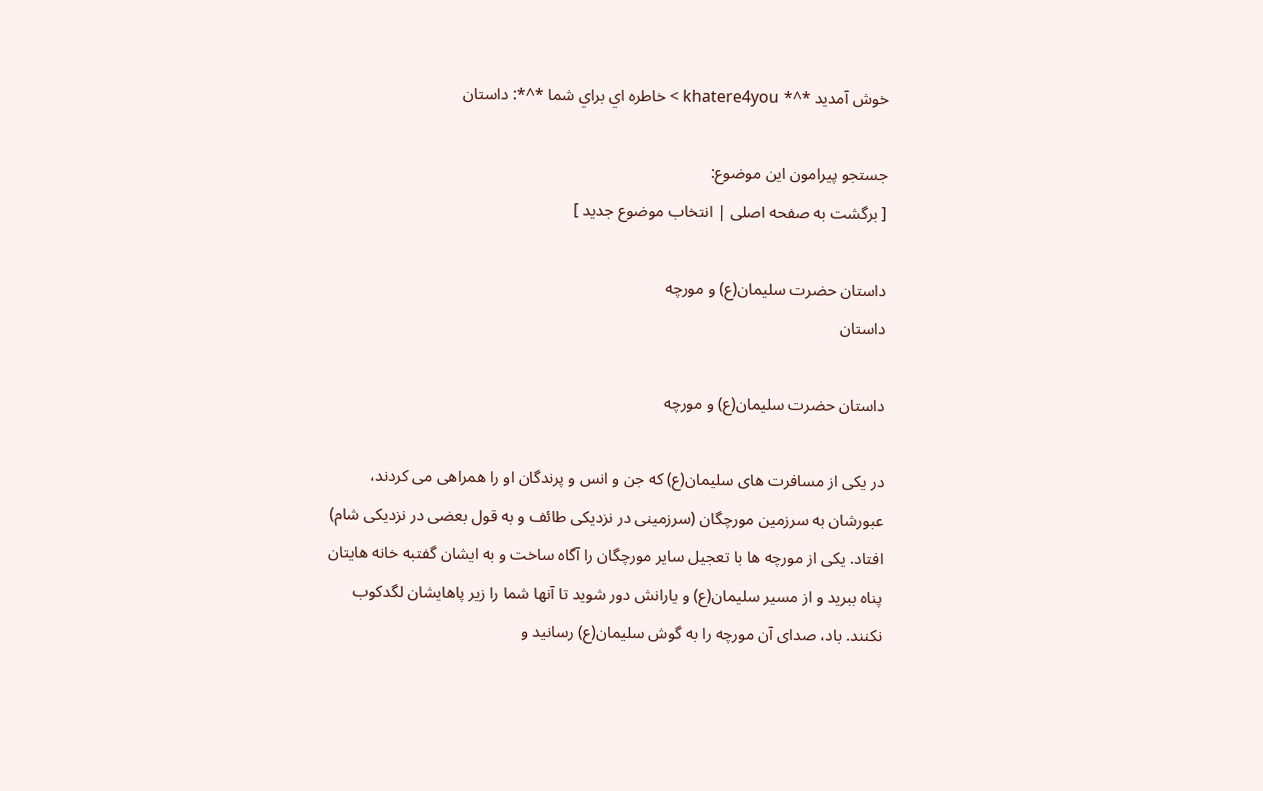خوش آمديد *^* khatere4you > خاطره اي براي شما *^*: داستان

جستجو پیرامون این موضوع:
[ برگشت به صفحه اصلی | انتخاب موضوع جدید ]

داستان حضرت سلیمان(ع) و مورچه
داستان

داستان حضرت سلیمان(ع) و مورچه

در یکی از مسافرت های سلیمان(ع) که جن و انس و پرندگان او را همراهی می کردند، عبورشان به سرزمین مورچگان (سرزمینی در نزدیکی طائف و به قول بعضی در نزدیکی شام) افتاد. یکی از مورچه ها با تعجیل سایر مورچگان را آگاه ساخت و به ایشان گفتبه خانه هایتان پناه ببرید و از مسیر سلیمان(ع) و یارانش دور شوید تا آنها شما را زیر پاهایشان لگدکوب نکنند. باد، صدای آن مورچه را به گوش سلیمان(ع) رسانید و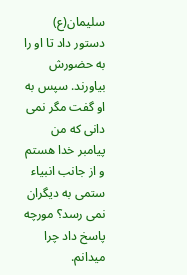سلیمان(ع) دستور داد تا او را به حضورش بیاورند. سپس به او گفت مگر نمی دانی که من پیامبر خدا هستم و از جانب انبیاء ستمی به دیگران نمی رسد؟ مورچه پاسخ داد چرا میدانم.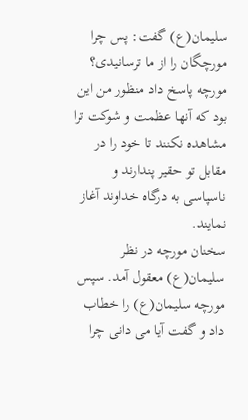سلیمان(ع) گفت: پس چرا مورچگان را از ما ترسانیدی؟ مورچه پاسخ داد منظور من این بود که آنها عظمت و شوکت ترا مشاهده نکنند تا خود را در مقابل تو حقیر پندارند و ناسپاسی به درگاه خداوند آغاز نمایند.
سخنان مورچه در نظر سلیمان(ع) معقول آمد. سپس مورچه سلیمان(ع) را خطاب داد و گفت آیا می دانی چرا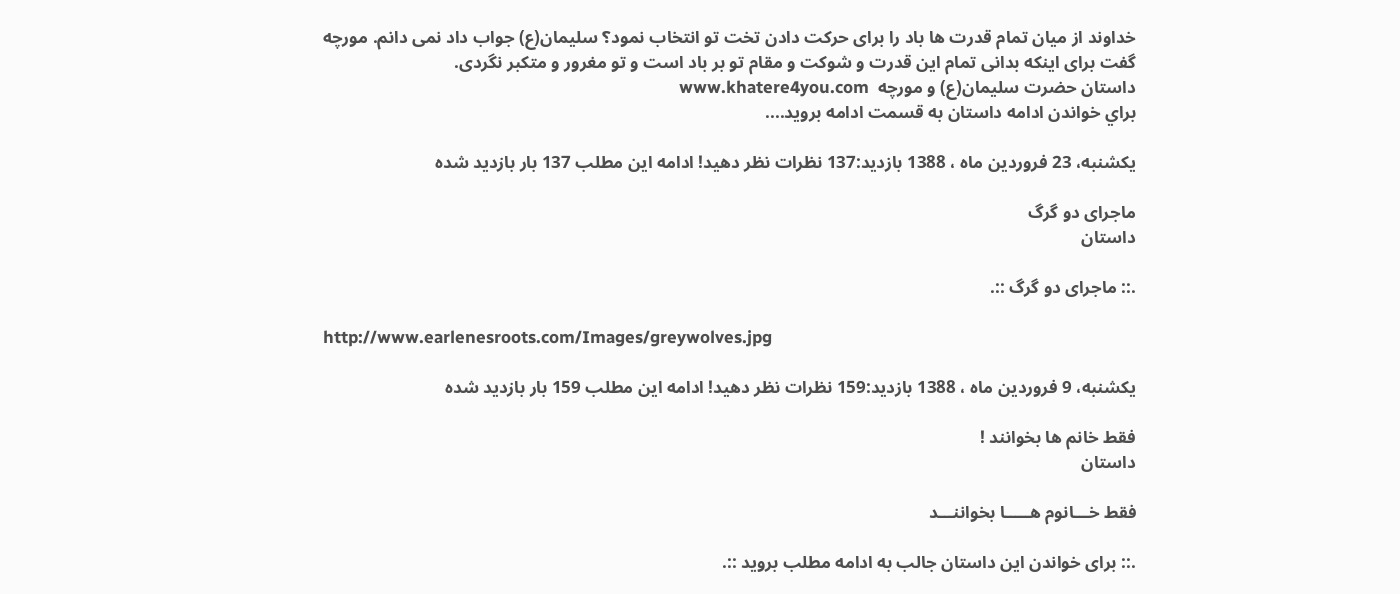خداوند از میان تمام قدرت ها باد را برای حرکت دادن تخت تو انتخاب نمود؟ سلیمان(ع) جواب داد نمی دانم. مورچه گفت برای اینکه بدانی تمام این قدرت و شوکت و مقام تو بر باد است و تو مغرور و متکبر نگردی.
داستان حضرت سلیمان(ع) و مورچه  www.khatere4you.com
براي خواندن ادامه داستان به قسمت ادامه برويد....

يكشنبه، 23 فروردين ماه ، 1388 بازدید:137 نظرات نظر دهيد! ادامه اين مطلب 137 بار بازديد شده

ماجرای دو گرگ
داستان

.:: ماجرای دو گرگ ::.

http://www.earlenesroots.com/Images/greywolves.jpg

يكشنبه، 9 فروردين ماه ، 1388 بازدید:159 نظرات نظر دهيد! ادامه اين مطلب 159 بار بازديد شده

فقط خانم ها بخوانند !
داستان

فقط خـــانوم هـــــا بخواننـــد

.:: برای خواندن این داستان جالب به ادامه مطلب بروید ::.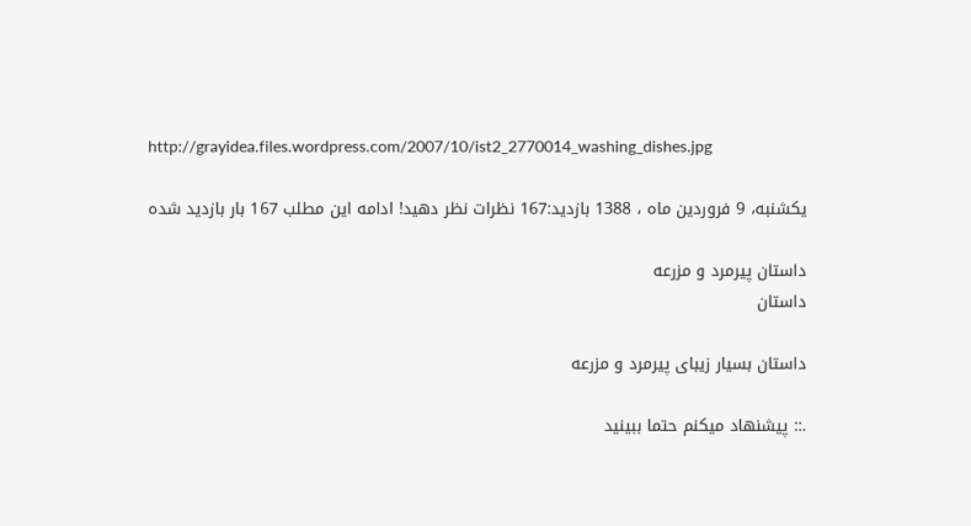http://grayidea.files.wordpress.com/2007/10/ist2_2770014_washing_dishes.jpg

يكشنبه، 9 فروردين ماه ، 1388 بازدید:167 نظرات نظر دهيد! ادامه اين مطلب 167 بار بازديد شده

داستان پیرمرد و مزرعه
داستان

داستان بسیار زیبای پیرمرد و مزرعه

.:: پیشنهاد میکنم حتما ببینید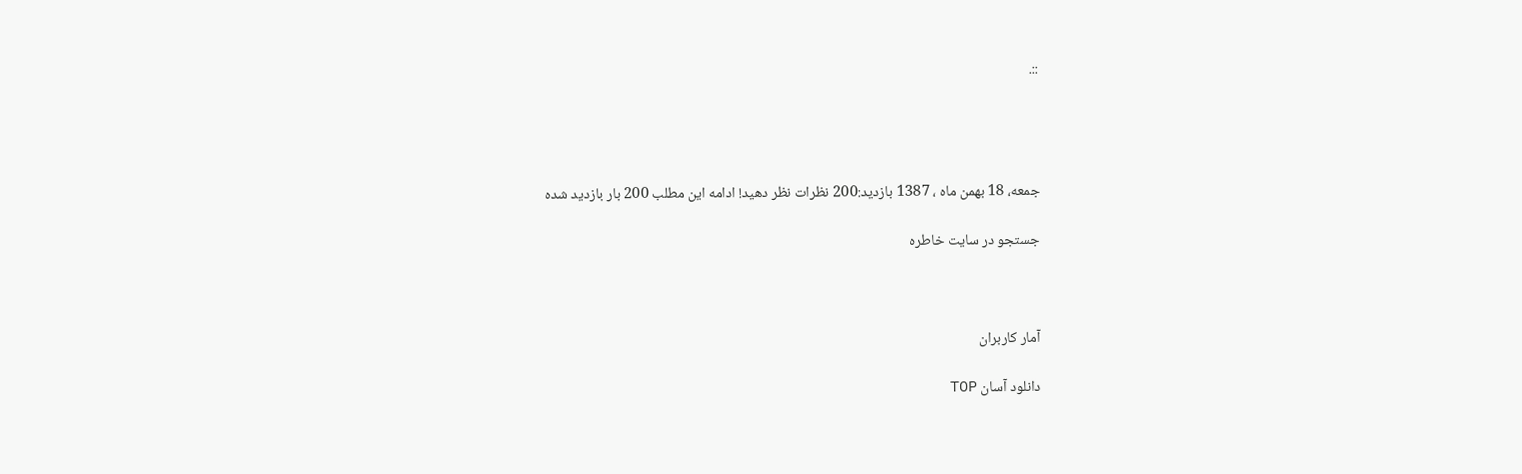::.




جمعه، 18 بهمن ماه ، 1387 بازدید:200 نظرات نظر دهيد! ادامه اين مطلب 200 بار بازديد شده

جستجو در سايت خاطره



آمار کاربران

دانلود آسان TOP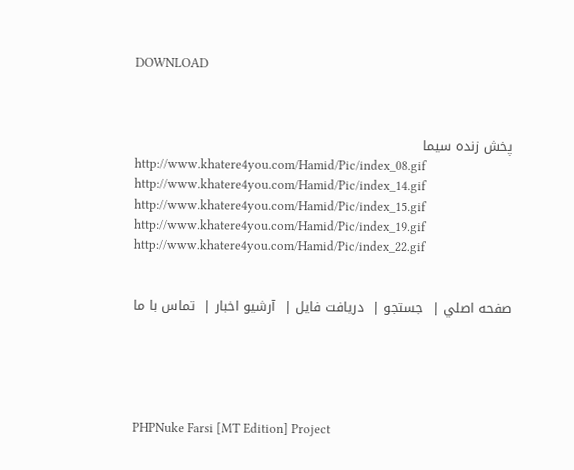DOWNLOAD



پخش زنده سيما
http://www.khatere4you.com/Hamid/Pic/index_08.gif
http://www.khatere4you.com/Hamid/Pic/index_14.gif
http://www.khatere4you.com/Hamid/Pic/index_15.gif
http://www.khatere4you.com/Hamid/Pic/index_19.gif
http://www.khatere4you.com/Hamid/Pic/index_22.gif


صفحه اصلي |  جستجو |  دريافت فايل |  آرشيو اخبار |  تماس با ما





PHPNuke Farsi [MT Edition] Project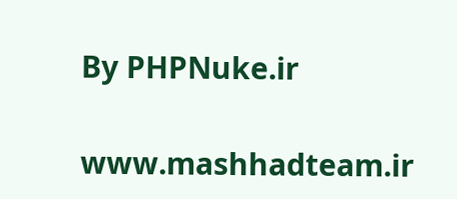By PHPNuke.ir

www.mashhadteam.ir